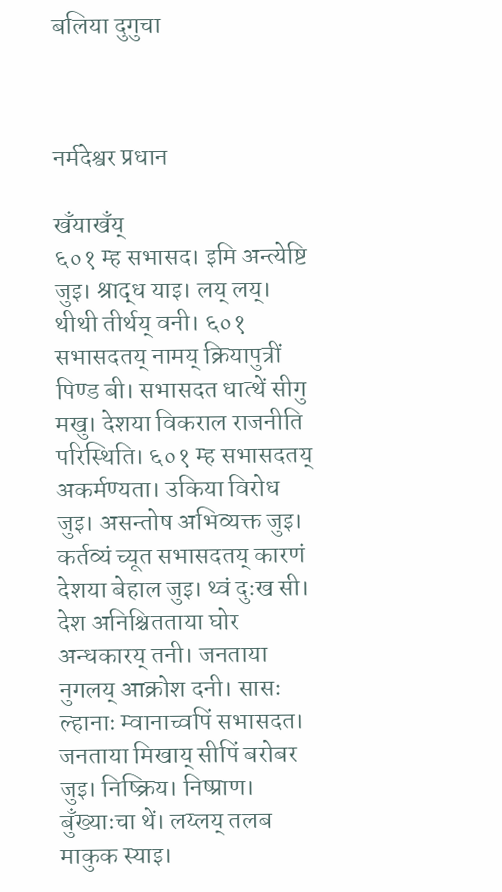बलिया दुगुचा



नर्मदेश्वर प्रधान

खँयाखँय्
६०१ म्ह सभासद। इमि अन्त्येष्टि जुइ। श्राद्ध याइ। लय् लय्। थीथी तीर्थय् वनी। ६०१ सभासदतय् नामय् क्रियापुत्रीं पिण्ड बी। सभासदत धात्थें सीगु मखु। देशया विकराल राजनीति परिस्थिति। ६०१ म्ह सभासदतय् अकर्मण्यता। उकिया विरोध जुइ। असन्तोष अभिव्यक्त जुइ। कर्तव्यं च्यूत सभासदतय् कारणं देशया बेहाल जुइ। थ्वं दुःख सी। देश अनिश्चितताया घोर अन्धकारय् तनी। जनताया नुगलय् आक्रोश दनी। सासः ल्हानाः म्वानाच्वपिं सभासदत। जनताया मिखाय् सीपिं बरोबर जुइ। निष्क्रिय। निष्प्राण। बुँख्याःचा थें। लय्लय् तलब माकुक स्याइ।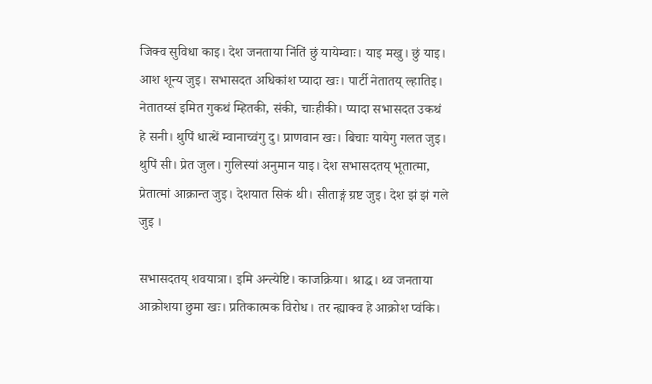जिक्व सुविधा काइ। देश जनताया निंतिं छुं यायेम्वाः। याइ मखु। छुं याइ। आश शून्य जुइ। सभासदत अधिकांश प्यादा खः। पार्टी नेतातय् ल्हातिइ। नेतातय्सं इमित गुकथं म्हितकी, संकी, चाःहीकी। प्यादा सभासदत उकथं हे सनी। थुपिं धात्थें म्वानाच्वंगु दु। प्राणवान खः। बिचाः यायेगु गलत जुइ। थुपिं सी। प्रेत जुल। गुलिस्यां अनुमान याइ। देश सभासदतय् भूतात्मा, प्रेतात्मां आक्रान्त जुइ। देशयात सिकं थी। सीताङ्गं ग्रष्ट जुइ। देश झं झं गले जुइ ।

सभासदतय् शवयात्रा। इमि अन्त्येष्टि। काजक्रिया। श्राद्ध। थ्व जनताया आक्रोशया छुमा खः। प्रतिकात्मक विरोध। तर न्ह्याक्व हे आक्रोश प्वंकि।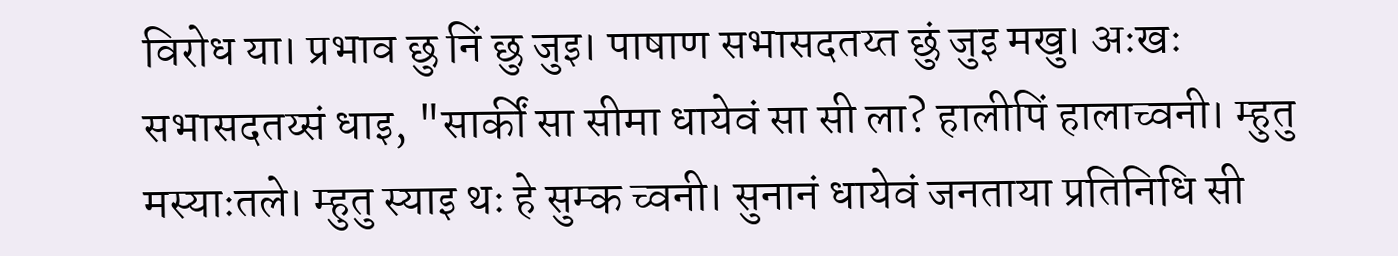विरोध या। प्रभाव छु निं छु जुइ। पाषाण सभासदतय्त छुं जुइ मखु। अःखः सभासदतय्सं धाइ, "सार्कीं सा सीमा धायेवं सा सी ला? हालीपिं हालाच्वनी। म्हुतु मस्याःतले। म्हुतु स्याइ थः हे सुम्क च्वनी। सुनानं धायेवं जनताया प्रतिनिधि सी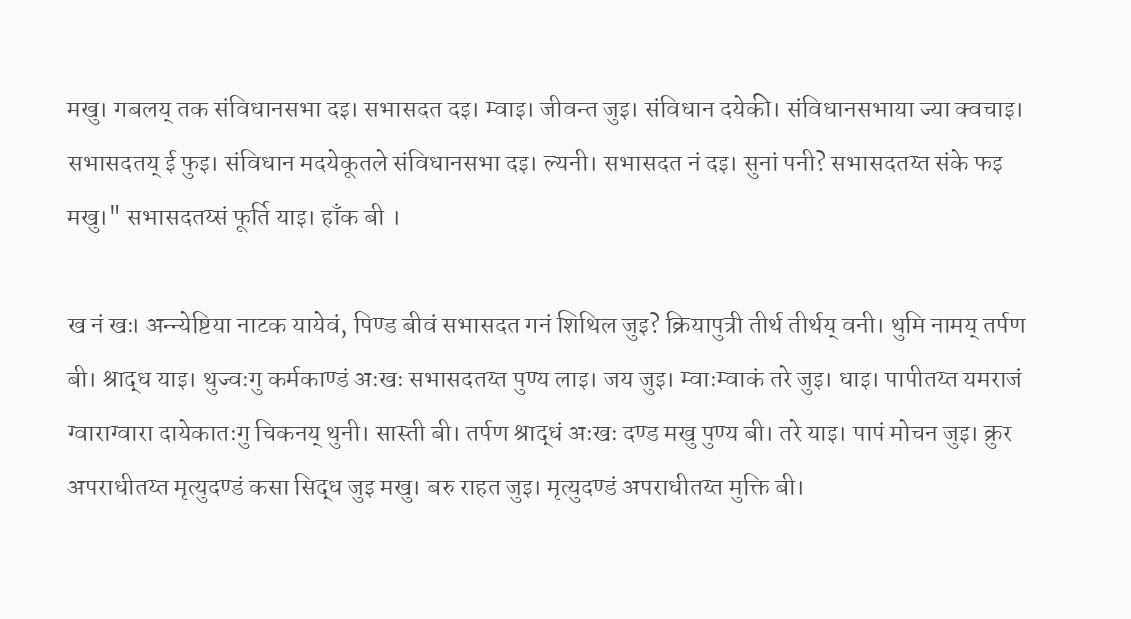मखु। गबलय् तक संविधानसभा दइ। सभासदत दइ। म्वाइ। जीवन्त जुइ। संविधान दयेकी। संविधानसभाया ज्या क्वचाइ। सभासदतय् ई फुइ। संविधान मदयेकूतले संविधानसभा दइ। ल्यनी। सभासदत नं दइ। सुनां पनी? सभासदतय्त संके फइ मखु।" सभासदतय्सं फूर्ति याइ। हाँक बी ।

ख नं खः। अन्न्येष्टिया नाटक यायेवं, पिण्ड बीवं सभासदत गनं शिथिल जुइ? क्रियापुत्री तीर्थ तीर्थय् वनी। थुमि नामय् तर्पण बी। श्राद्ध याइ। थुज्वःगु कर्मकाण्डं अःखः सभासदतय्त पुण्य लाइ। जय जुइ। म्वाःम्वाकं तरे जुइ। धाइ। पापीतय्त यमराजं ग्वाराग्वारा दायेकातःगु चिकनय् थुनी। सास्ती बी। तर्पण श्राद्धं अःखः दण्ड मखु पुण्य बी। तरे याइ। पापं मोचन जुइ। क्रुर अपराधीतय्त मृत्युदण्डं कसा सिद्ध जुइ मखु। बरु राहत जुइ। मृत्युदण्डं अपराधीतय्त मुक्ति बी।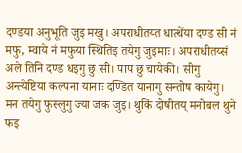दण्डया अनुभूति जुइ मखु। अपराधीतय्त धात्थेंया दण्ड सी नं मफु, म्वाये नं मफुया स्थितिइ तयेगु जुइमाः। अपराधीतय्सं अले तिनि दण्ड धइगु छु सी। पाप छु चायेकी। सीगु अन्त्येष्टिया कल्पना यानाः दण्डित यानागु सन्तोष कायेगु। मन तयेगु फुस्लुगु ज्या जक जुइ। थुकिं दोषीतय् मनोबल थुने फइ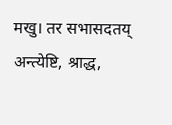मखु। तर सभासदतय् अन्त्येष्टि, श्राद्ध,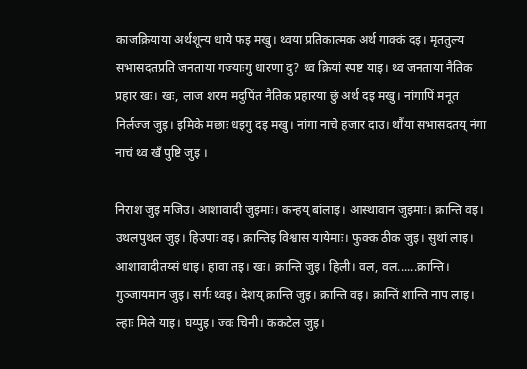काजक्रियाया अर्थशून्य धाये फइ मखु। थ्वया प्रतिकात्मक अर्थ गाक्कं दइ। मृततुल्य सभासदतप्रति जनताया गज्याःगु धारणा दु? थ्व क्रियां स्पष्ट याइ। थ्व जनताया नैतिक प्रहार खः। खः, लाज शरम मदुपिंत नैतिक प्रहारया छुं अर्थ दइ मखु। नांगापिं मनूत निर्लज्ज जुइ। इमिके मछाः धइगु दइ मखु। नांगा नाचे हजार दाउ। थौंया सभासदतय् नंगा नाचं थ्व खँ पुष्टि जुइ ।

निराश जुइ मजिउ। आशावादी जुइमाः। कन्हय् बांलाइ। आस्थावान जुइमाः। क्रान्ति वइ। उथलपुथल जुइ। हिउपाः वइ। क्रान्तिइ विश्वास यायेमाः। फुक्क ठीक जुइ। सुथां लाइ। आशावादीतय्सं धाइ। हावा तइ। खः। क्रान्ति जुइ। हिली। वल, वल......क्रान्ति। गुञ्जायमान जुइ। सर्गः थ्वइ। देशय् क्रान्ति जुइ। क्रान्ति वइ। क्रान्तिं शान्ति नाप लाइ। ल्हाः मिले याइ। घय्पुइ। ज्वः चिनी। ककटेल जुइ।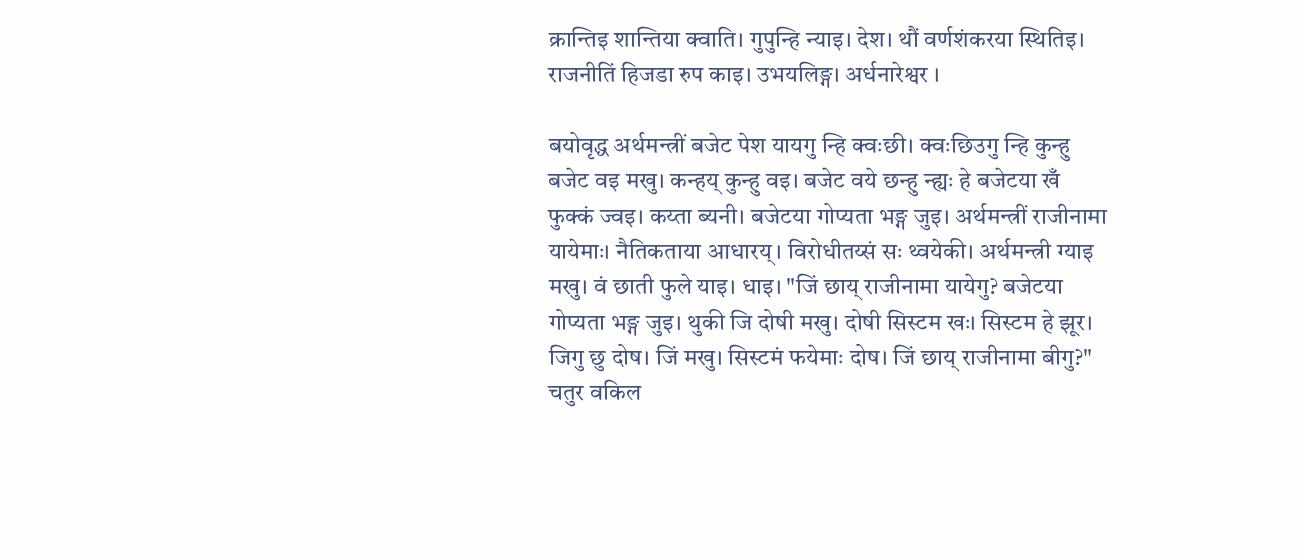क्रान्तिइ शान्तिया क्वाति। गुपुन्हि न्याइ। देश। थौं वर्णशंकरया स्थितिइ। राजनीतिं हिजडा रुप काइ। उभयलिङ्ग। अर्धनारेश्वर ।

बयोवृद्ध अर्थमन्त्रीं बजेट पेश यायगु न्हि क्वःछी। क्वःछिउगु न्हि कुन्हु बजेट वइ मखु। कन्हय् कुन्हु वइ। बजेट वये छन्हु न्ह्यः हे बजेटया खँ फुक्कं ज्वइ। कय्ता ब्यनी। बजेटया गोप्यता भङ्ग जुइ। अर्थमन्त्रीं राजीनामा यायेमाः। नैतिकताया आधारय्। विरोधीतय्सं सः थ्वयेकी। अर्थमन्त्री ग्याइ मखु। वं छाती फुले याइ। धाइ। "जिं छाय् राजीनामा यायेगु? बजेटया गोप्यता भङ्ग जुइ। थुकी जि दोषी मखु। दोषी सिस्टम खः। सिस्टम हे झूर। जिगु छु दोष। जिं मखु। सिस्टमं फयेमाः दोष। जिं छाय् राजीनामा बीगु?" चतुर वकिल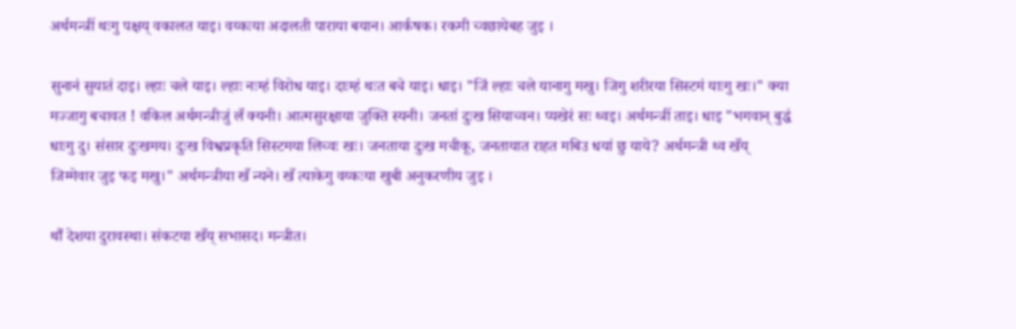अर्थमन्त्रीं थःगु पक्षय् वकालत याइ। वय्कःया अदालती पाराया बयान। आर्कषक। रकमी च्वछायेबह जुइ ।

सुनानं सुयातं दाइ। ल्हाः चले याइ। ल्हाः नःम्हं विरोध याइ। दाःम्हं थःत बचे याइ। धाइ। "जिं ल्हाः चले यानागु मखु। जिगु शरीरया सिस्टमं याःगु खः।" क्या मज्जागु बचावत ! वकिल अर्थमन्त्रीजुं लँ क्यनी। आत्मसुरक्षाया जुक्ति स्यनी। जनतां दुःख सियाच्वन। प्यखेरं सः थ्वइ। अर्थमन्त्रीं ताइ। धाइ "भगवान् बुद्धं धाःगु दु। संसार दुःखमय। दुःख विश्वप्रकृति सिस्टमया लिच्वः खः। जनताया दुःख मचीकू, जनतायात राहत मबिउ धयां छु याये? अर्थमन्त्री थ्व खँय् जिम्मेवार जुइ फइ मखु।" अर्थमन्त्रीया खँ न्यने। खँ त्याकेगु वय्कःया खुबी अनुकरणीय जुइ ।

थौं देशया दुरावस्था। संकटया खँय् सभासद। मन्त्रीत।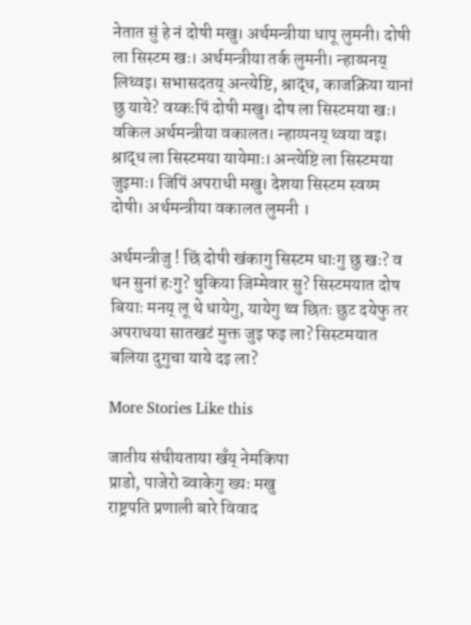नेतात सुं हे नं दोषी मखु। अर्थमन्त्रीया धापू लुमनी। दोषी ला सिस्टम खः। अर्थमन्त्रीया तर्क लुमनी। न्हाय्पनय् लिथ्वइ। सभासदतय् अन्त्येष्टि, श्राद्ध, काजक्रिया यानां छु याये? वय्कःपिं दोषी मखु। दोष ला सिस्टमया खः। वकिल अर्थमन्त्रीया वकालत। न्हाय्पनय् थ्वया वइ। श्राद्ध ला सिस्टमया यायेमाः। अन्त्येष्टि ला सिस्टमया जुइमाः। जिपिं अपराधी मखु। देशया सिस्टम स्वय्म दोषी। अर्थमन्त्रीया वकालत लुमनी ।

अर्थमन्त्रीजु ! छिं दोषी खंकागु सिस्टम धाःगु छु खः? व थन सुनां हःगु? थुकिया जिम्मेवार सु? सिस्टमयात दोष बियाः मनय् लू थे धायेगु, यायेगु थ्व छितः छुट दयेफु तर अपराधया सातखटं मुक्त जुइ फइ ला? सिस्टमयात बलिया दुगुचा याये दइ ला?

More Stories Like this

जातीय संघीयताया खँय् नेमकिपा
प्राडो, पाजेरो ब्वाकेगु ख्यः मखु
राष्ट्रपति प्रणाली बारे विवाद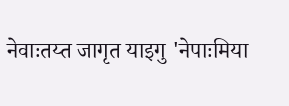नेवाःतय्त जागृत याइगु 'नेपाःमिया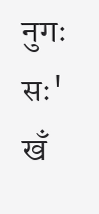नुगः सः'
खँ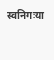स्वनिगःया